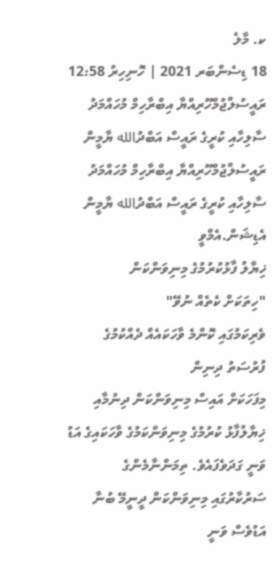ކ. މާލެ
18 ޑިސެންބަރ 2021 | ހޮނިހިރު 12:58
ރައީސުލްޖުމްހޫރިއްޔާ އިބްރާހިމް މުހައްމަދު ސާލިހާއި ކުރީގެ ރައީސް އަބްދުالله ޔާމީން
ރައީސުލްޖުމްހޫރިއްޔާ އިބްރާހިމް މުހައްމަދު ސާލިހާއި ކުރީގެ ރައީސް އަބްދުالله ޔާމީން
އެޑިޝަން.އެމްވީ
ޚިޔާލު ފާޅުކުރުމުގެ މިނިވަންކަން
"ހިތަކަށް ކެތެއް ނުވޭ"
ވެރިކަމުގައި ކޮންމެ ވާހަކައެއް ދެއްކުމުގެ ފުރުސަތު ދިނިން
މިފަހަކަށް އައިސް މިނިވަންކަން ދިނުމާއި ޚިޔާލުފާޅު ކުރުމުގެ މިނިވަންކަމުގެ ވާހަކައިގެ އަޑު ވަނީ ގަދަވެފައެވެ. ތިމަންނާމެންގެ ސަރުކާރުގައި މިނިވަންކަން ދީނީމޭ ބުނާ އަޑުވެސް ވަނީ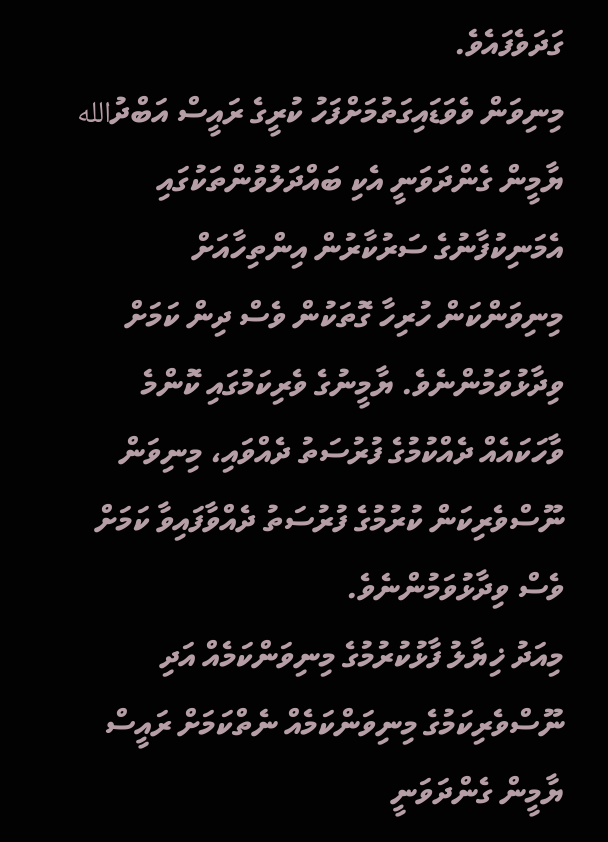ގަދަވެފައެވެ.
މިނިވަން ވެވަޑައިގަތުމަށްފަހު ކުރީގެ ރައީސް އަބްދުالله ޔާމީން ގެންދަވަނީ އެކި ބައްދަލުވުންތަކުގައި އެމަނިކުފާނުގެ ސަރުކާރުން އިންތިހާއަށް މިނިވަންކަން ހުރިހާ ގޮތަކުން ވެސް ދިން ކަމަށް ވިދާޅުވަމުންނެވެ. ޔާމީނުގެ ވެރިކަމުގައި ކޮންމެ ވާހަކައެއް ދެއްކުމުގެ ފުރުސަތު ދެއްވައި، މިނިވަން ނޫސްވެރިކަން ކުރުމުގެ ފުރުސަތު ދެއްވާފައިވާ ކަމަށް ވެސް ވިދާޅުވަމުންނެވެ.
މިއަދު ޚިޔާލު ފާޅުކުރުމުގެ މިނިވަންކަމެއް އަދި ނޫސްވެރިކަމުގެ މިނިވަންކަމެއް ނެތްކަމަށް ރައީސް ޔާމީން ގެންދަވަނީ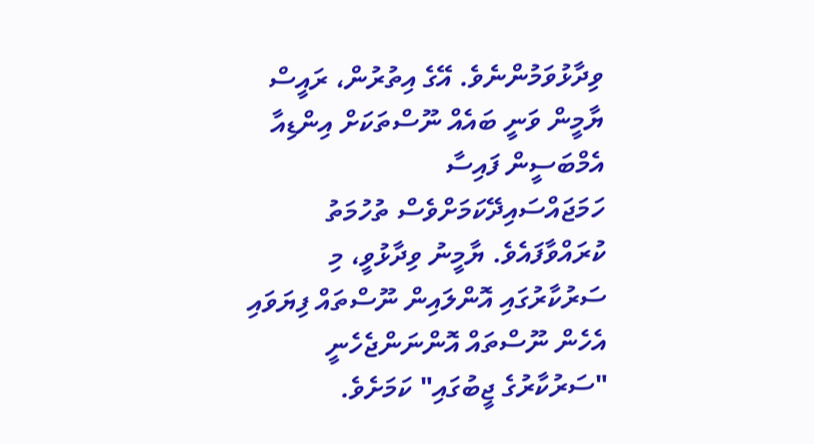ވިދާޅުވަމުންނެވެ. އޭގެ އިތުރުން، ރައީސް ޔާމީން ވަނީ ބައެއް ނޫސްތަކަށް އިންޑިއާ އެމްބަސީން ފައިސާ ހަމަޖައްސައިދޭކަމަށްވެސް ތުހުމަތު ކުރައްވާފައެވެ. ޔާމީނު ވިދާޅުވީ، މި ސަރުކާރުގައި އޮންލައިން ނޫސްތައް ފިޔަވައި އެހެން ނޫސްތައް އޮންނަންޖެހެނީ "ސަރުކާރުގެ ޖީބުގައި" ކަމަށެވެ.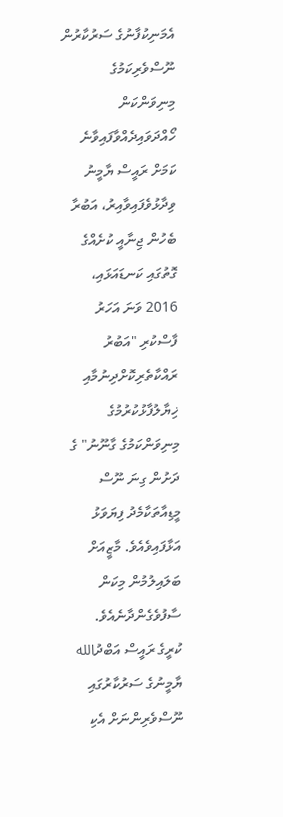އެމަނިކުފާނުގެ ސަރުކާރުން ނޫސްވެރިކަމުގެ މިނިވަންކަން ހޯއްދަވައިދެއްވާފައިވާނެ ކަމަށް ރައީސް ޔާމީނު ވިދާޅުވެފައިވާއިރު، އަބުރާ ބެހުން ޖިނާއީ ކުށެއްގެ ގޮތުގައި ކަނޑައަޅައި، 2016 ވަނަ އަހަރު ފާސްކުރި "އަބުރު ރައްކާތެރިކޮށްދިނުމާއި ޚިޔާލުފާޅުކުރުމުގެ މިނިވަންކަމުގެ ގާނޫނު" ގެ ދަށުން ގިނަ ނޫސް މީޑިއާތަކާމެދު ފިޔަވަޅު އަޅާފައިވެއެވެ. މާޒީއަށް ބަލައިލުމުން މިކަން ސާފުވެގެންދާނެއެވެ.
ކުރީގެ ރައީސް އަބްދުالله ޔާމީނުގެ ސަރުކާރުގައި ނޫސްވެރިންނަށް އެކި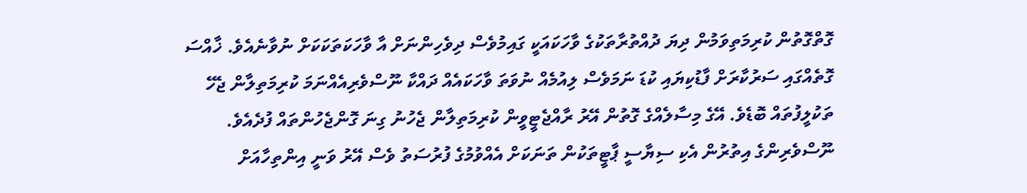ގޮތްގޮތުން ކުރިމަތިވަމުން ދިޔަ ދުއްތުރާތަކުގެ ވާހަކައަކީ ގައިމުވެސް ދިވެހިންނަށް އާ ވާހަކަތަކަކަށް ނުވާނެއެވެ. ޚާއްސަ ގޮތެއްގައި ސަރުކާރަށް ފާޑުކިޔައި ކުޑަ ނަމަވެސް ލިއުމެއް ނުވަތަ ވާހަކައެއް ދައްކާ ނޫސްވެރިއެއްނަމަ ކުރިމަތިލާން ޖެހޭ ތަކުލީފުތައް ބޮޑެވެ. އޭގެ މިސާލެއްގެ ގޮތުން އޭރު ރާއްޖެޓީވީން ކުރިމަތިލާން ޖެހުނު ގިނަ ގޮންޖެހުންތައް ފުދެއެވެ.
ނޫސްވެރިންގެ އިތުރުން އެކި ސިޔާސީ ޕާޓީތަކުން ތަނަކަށް އެއްވުމުގެ ފުރުސަތު ވެސް އޭރު ވަނީ އިންތިހާއަށް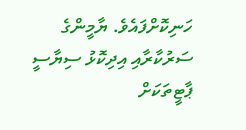ހަނިކޮށްފައެވެ. ޔާމީންގެ ސަރުކާރާއި އިދިކޮޅު ސިޔާސީ ޕާޓީތަކަށް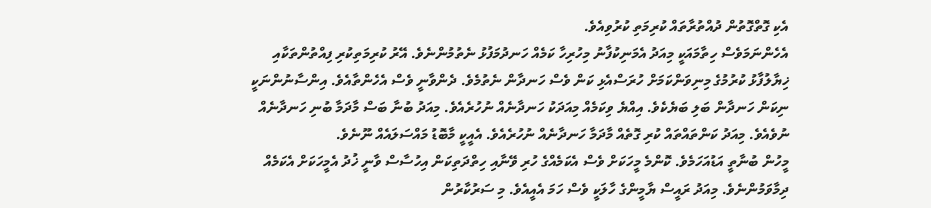އެކި ގޮތްގޮތުން ދުއްތުރާތައް ކުރިމަތި ކުރުވިއެވެ.
އެހެންނަމަވެސް ހިތާމައަކީ މިއަދު އެމަނިކުފާނު މިހުރިހާ ކަމެއް ހަނދުމަފުޅު ނެތުމުންނެވެ. އޭރު ކުރިމަތިކުރި ފިއްތުންތަކާއި ޚިޔާލުފާޅު ކުރުމުގެ މިނިވަންކަމަށް ހުރަސްއެޅި ކަން ވެސް ހަނދާން ނެތުމެވެ. ދެންވާނީ ވެސް އެހެންތާއެވެ. އިންސާނުންނަކީ ނިކަން ހަނދާން ބަލި ބަޔެކެވެ. އިއްޔެ ވިކަމެއް މިއަދަކު ހަނދާނެއް ނުހުރެއެވެ. މިއަދު ބުނާ ބަސް މާދަމާ ބުނި ހަނދާނެއް ނުވެއެވެ. މިއަދު ކަންތައްތައް ކުރި ގޮތެއް މާދަމާ ހަނދާނެއް ނުހުރެއެވެ. އެއީކީ މާބޮޑު މައްސަލައެއް ނޫނެވެ.
މީހުން ބުނާތީ އަޑުއަހަމެވެ. ކޮންމެ މީހަކަށް ވެސް އެކަމެއްގެ ހުރި ވޭނާއި ހިތްދަތިކަން އިހުސާސް ވާނީ ޚުދު އެމީހަކަށް އެކަމެއް ދިމާވަމުންނެވެ. މިއަދު ރައީސް ޔާމީންގެ ހާލަކީ ވެސް ހަމަ އެއީއެވެ. މި ސަރުކާރުން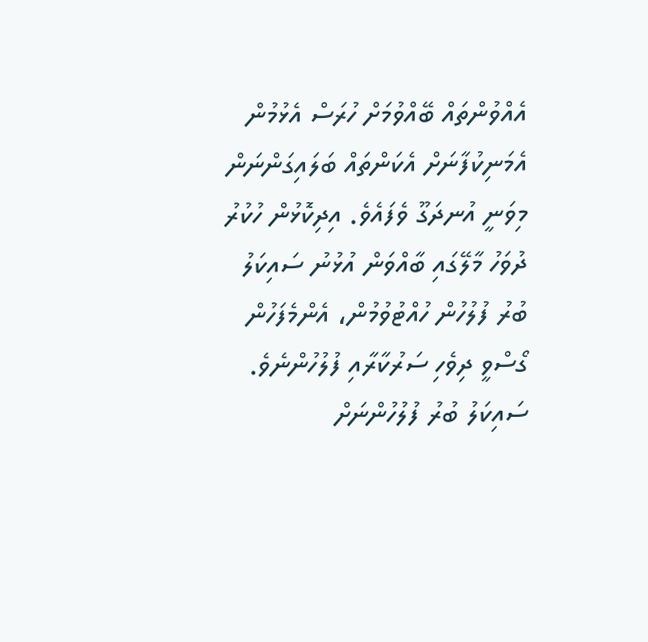އެއްވުންތައް ބޭއްވުމަށް ހުރަސް އެޅުމުން އެމަނިކުފާނަށް އެކަންތައް ބަލައިގަންނަން މިވަނީ އުނދަގޫ ވެފައެވެ. އިދިކޮޅުން ހުކުރު ދުވަހު މާލޭގައި ބާއްވަން އުޅުނު ސައިކަލު ބުރު ފުލުހުން ހުއްޓުވުމުން، އެންމެފަހުން ގޯސްވީ ދިވެހި ސަރުކާރާއި ފުލުހުންނެވެ. ސައިކަލު ބުރު ފުލުހުންނަށް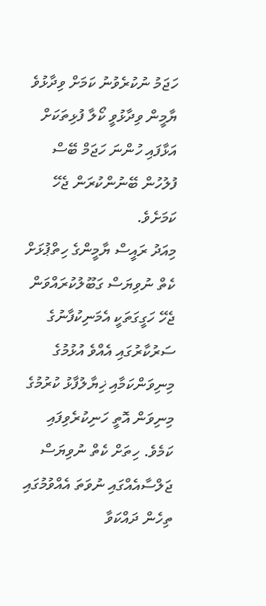ހަޖަމު ނުކުރެވުނު ކަމަށް ވިދާޅުވެ ޔާމީން ވިދާޅުވީ ކޯލާ ފުޅިތަކަށް އަޅާފައި ހުންނަ ހަޖަމް ބޭސް ފުލުހުން ބޭނުންކުރަން ޖެހޭ ކަމަށެވެ.
މިއަދު ރައީސް ޔާމީންގެ ހިތްޕުޅަށް ކެތް ނުވިޔަސް ގަބޫލުކުރައްވަން ޖެހޭ ހަގީގަތަކީ އެމަނިކުފާނުގެ ސަރުކާރުގައި އެއްވެ އުޅުމުގެ މިނިވަންކަމާއި ޚިޔާލުފާޅު ކުރުމުގެ މިނިވަން އޮތީ ހަނިކުރެވިފައި ކަމެވެ. ހިތަށް ކެތް ނުވިޔަސް ޖަލްސާއެއްގައި ނުވަތަ އެއްވުމުގައި ތިހެން ދައްކަވާ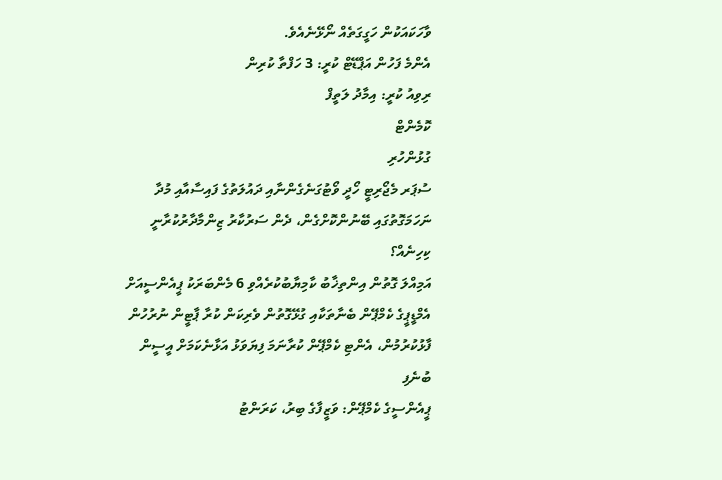ވާހަކައަކުން ހަގީގަތެއް ނޯޅޭނެއެވެ.
އެންމެ ފަހުން އަޕްޑޭޓް ކުރީ: 3 ހަފްތާ ކުރިން
ރިވިއު ކުރީ: އިމާދު ލަތީފް
ކޮމެންޓް
ގުޅުންހުރި
ސުޕަރ މެޖޯރިޓީ ހޯދީ ވޯޓުގަނެގެންނާއި ދައުލަތުގެ ފައިސާއާއި މުދާ ނަހަމަގޮތުގައި ބޭނުންކޮށްގެން، ދެން ސަރުކާރު ޒިންމާދާރުކުރާނީ ކިހިނެއް؟
އަމިއްލަ ގޮތުން އިންތިޚާބު ކާމިޔާބުކުރެއްވި 6 މެންބަރަކު ޕީއެންސީއަށް
އެމްޑީޕީގެ ކެމްޕޭން ބެނާތަކާއި ގުޅޭގޮތުން ވެރިކަން ކުރާ ޕާޓީން ނުރުހުން ފާޅުކުރުމުން، އެންޓި ކެމްޕޭން ކުރާނަމަ ފިޔަވަޅު އަޅާނެކަމަށް އީސީން ބުނެފި
ޕީއެންސީގެ ކެމްޕޭން: ވަޒީފާގެ ބިރު، ކަރަންޓު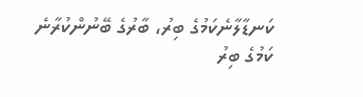ކަނޑާލާނެކަމުގެ ބިރު، ބާރުގެ ބޭނުންކުރާނެ ކަމުގެ ބިރު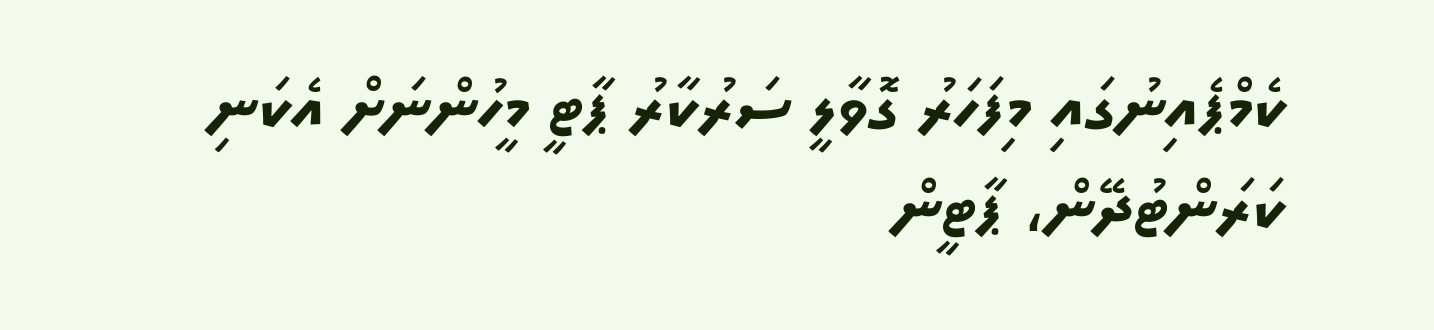ކެމްޕެއިނުގައި މިފަހަރު ގޮވާލީ ސަރުކާރު ޕާޓީ މީހުންނަށް އެކަނި ކަރަންޓުދޭން، ޕާޓީން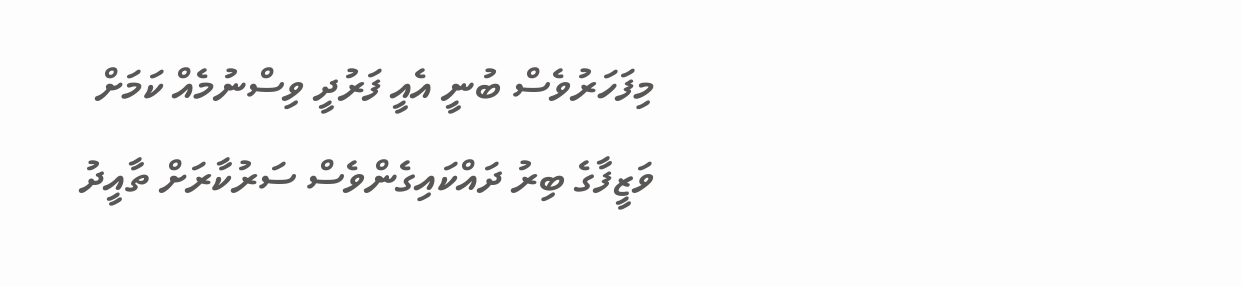މިފަހަރުވެސް ބުނީ އެއީ ފަރުދީ ވިސްނުމެއް ކަމަށް
ވަޒީފާގެ ބިރު ދައްކައިގެންވެސް ސަރުކާރަށް ތާއީދު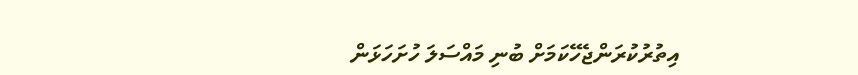އިތުރުކުރަންޖެހޭކަމަށް ބުނި މައްސަލަ ހުށަހަޅަން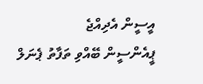އީސީން އެދިއްޖެ
ޕީއެންސީން ބޭއްވި ތަފާތު ޕެނަލް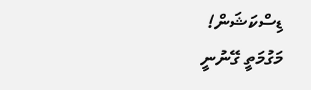ޑިސްކަޝަން!
މަގުމަތީ ގޭނުނީ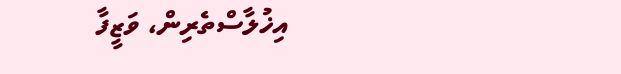އިޚުލާސްތެރިން، ވަޒީފާ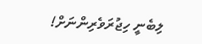ލިބެނީ ހިޖުރަވެރިންނަށް!